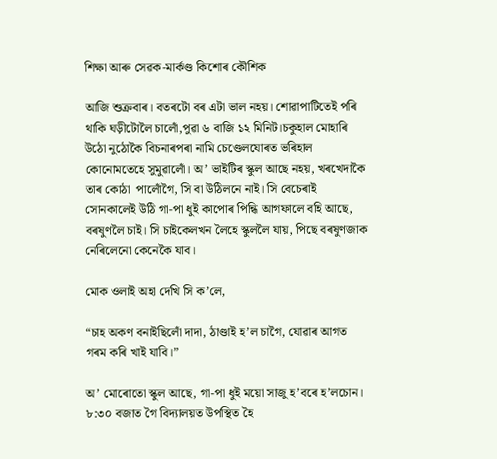শিক্ষা আৰু সেৱক-মাৰ্কণ্ড কিশোৰ কৌশিক

আজি শুক্ৰবাৰ। বতৰটো বৰ এটা ভাল নহয়। শোৱাপাটিতেই পৰি থাকি ঘড়ীটোলৈ চালোঁ,পুৱা ৬ বাজি ১২ মিনিট।চকুহাল মোহাৰি উঠো নুঠোকৈ বিচনাৰপৰা নামি চেণ্ডেলযোৰত ভৰিহাল কোনোমতেহে সুমুৱালোঁ। অ’ ভাইটিৰ স্কুল আছে নহয়, খৰখেদাকৈ তাৰ কোঠা  পালোঁগৈ, সি বা উঠিলনে নাই। সি বেচেৰাই সোনকালেই উঠি গা-পা ধুই কাপোৰ পিন্ধি আগফালে বহি আছে, বৰষুণলৈ চাই। সি চাইকেলখন লৈহে স্কুললৈ যায়, পিছে বৰষুণজাক নেৰিলেনো কেনেকৈ যাব।

মোক ওলাই অহা দেখি সি ক’লে,

“চাহ অকণ বনাইছিলোঁ দাদা, ঠাণ্ডাই হ’ল চাগৈ, যোৱাৰ আগত গৰম কৰি খাই যাবি।”

অ’ মোৰোতো স্কুল আছে, গা-পা ধুই ময়ো সাজু হ’বৰে হ’লচোন। ৮:৩০ বজাত গৈ বিদ্যালয়ত উপস্থিত হৈ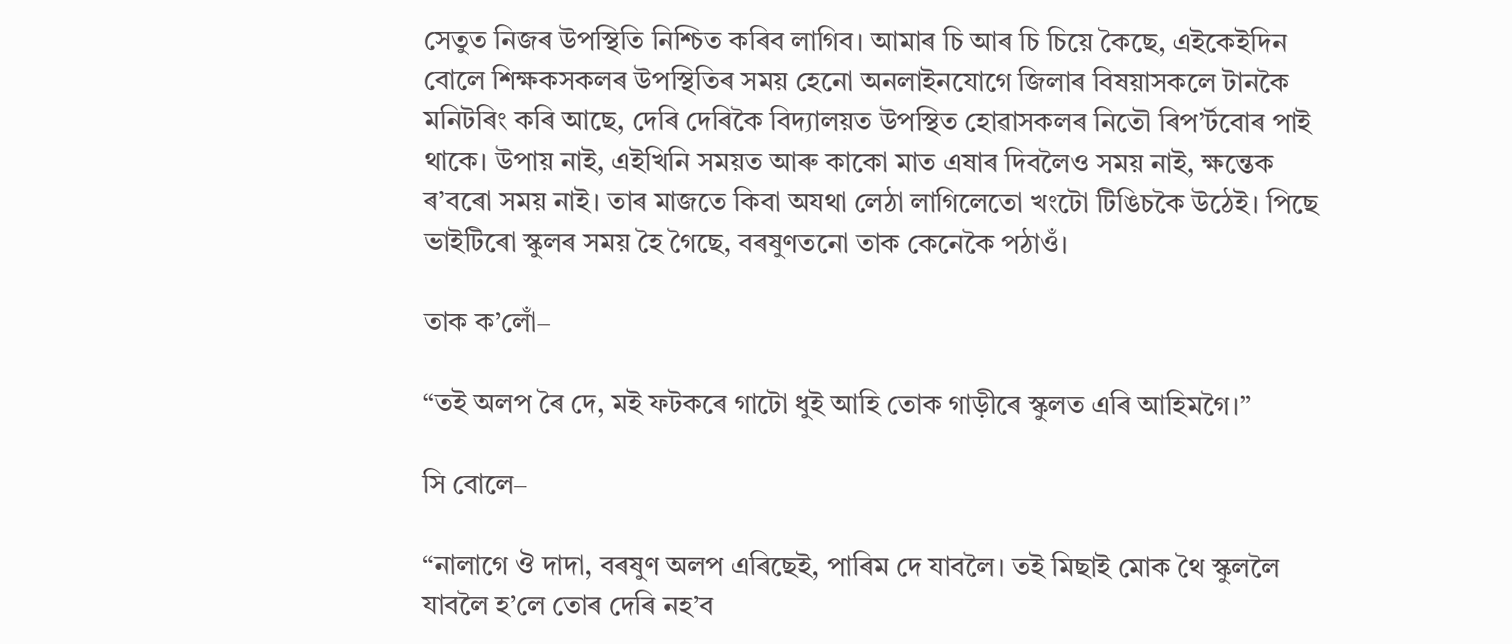সেতুত নিজৰ উপস্থিতি নিশ্চিত কৰিব লাগিব। আমাৰ চি আৰ চি চিয়ে কৈছে, এইকেইদিন বোলে শিক্ষকসকলৰ উপস্থিতিৰ সময় হেনো অনলাইনযোগে জিলাৰ বিষয়াসকলে টানকৈ মনিটৰিং কৰি আছে, দেৰি দেৰিকৈ বিদ্যালয়ত উপস্থিত হোৱাসকলৰ নিতৌ ৰিপ’ৰ্টবোৰ পাই থাকে। উপায় নাই, এইখিনি সময়ত আৰু কাকো মাত এষাৰ দিবলৈও সময় নাই, ক্ষন্তেক ৰ’বৰো সময় নাই। তাৰ মাজতে কিবা অযথা লেঠা লাগিলেতো খংটো টিঙিচকৈ উঠেই। পিছে ভাইটিৰো স্কুলৰ সময় হৈ গৈছে, বৰষুণতনো তাক কেনেকৈ পঠাওঁ।

তাক ক’লোঁ–

“তই অলপ ৰৈ দে, মই ফটকৰে গাটো ধুই আহি তোক গাড়ীৰে স্কুলত এৰি আহিমগৈ।”

সি বোলে–

“নালাগে ঔ দাদা, বৰষুণ অলপ এৰিছেই, পাৰিম দে যাবলৈ। তই মিছাই মোক থৈ স্কুললৈ যাবলৈ হ’লে তোৰ দেৰি নহ’ব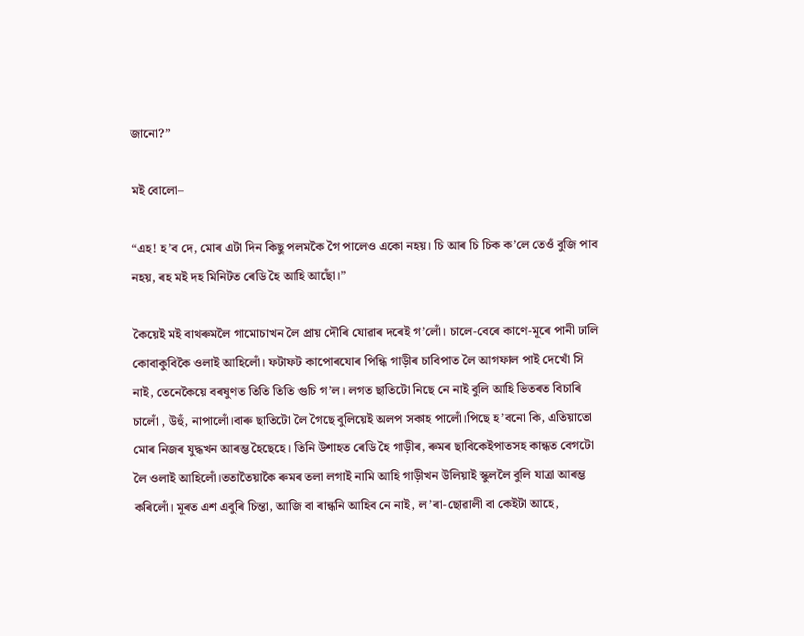জানো?”

মই বোলো–

“এহ! হ’ব দে, মোৰ এটা দিন কিছু পলমকৈ গৈ পালেও একো নহয়। চি আৰ চি চিক ক’লে তেওঁ বুজি পাব নহয়, ৰহ মই দহ মিনিটত ৰেডি হৈ আহি আছোঁ।”

কৈয়েই মই বাথৰুমলৈ গামোচাখন লৈ প্ৰায় দৌৰি যোৱাৰ দৰেই গ’লোঁ। চালে-বেৰে কাণে-মূৰে পানী ঢালি কোবাকুবিকৈ ওলাই আহিলোঁ। ফটাফট কাপোৰযোৰ পিন্ধি গাড়ীৰ চাবিপাত লৈ আগফাল পাই দেখোঁ সি নাই, তেনেকৈয়ে বৰষুণত তিতি তিতি গুচি গ’ল। লগত ছাতিটো নিছে নে নাই বুলি আহি ভিতৰত বিচাৰি চালোঁ , উহুঁ, নাপালোঁ।বাৰু ছাতিটো লৈ গৈছে বুলিয়েই অলপ সকাহ পালোঁ।পিছে হ’বনো কি, এতিয়াতো মোৰ নিজৰ যুদ্ধখন আৰম্ভ হৈছেহে। তিনি উশাহত ৰেডি হৈ গাড়ীৰ, ৰুমৰ ছাবিকেইপাতসহ কান্ধত বেগটো লৈ ওলাই আহিলোঁ।ততাতৈয়াকৈ ৰুমৰ তলা লগাই নামি আহি গাড়ীখন উলিয়াই স্কুললৈ বুলি যাত্ৰা আৰম্ভ কৰিলোঁ। মূৰত এশ এবুৰি চিন্তা, আজি বা ৰান্ধনি আহিব নে নাই, ল’ৰা-ছোৱালী বা কেইটা আহে,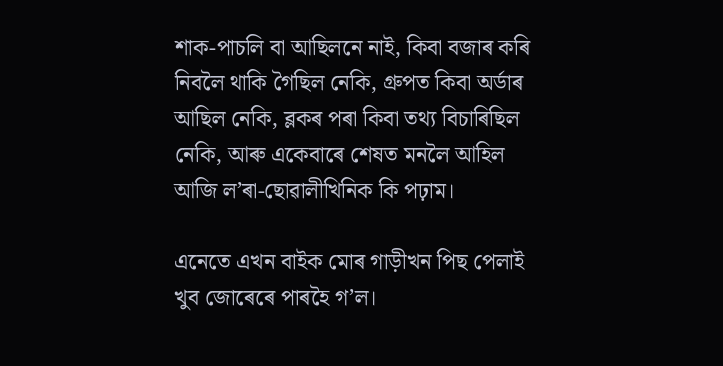শাক-পাচলি বা আছিলনে নাই, কিবা বজাৰ কৰি নিবলৈ থাকি গৈছিল নেকি, গ্ৰুপত কিবা অৰ্ডাৰ আছিল নেকি, ব্লকৰ পৰা কিবা তথ্য বিচাৰিছিল নেকি, আৰু একেবাৰে শেষত মনলৈ আহিল আজি ল’ৰা-ছোৱালীখিনিক কি পঢ়াম।

এনেতে এখন বাইক মোৰ গাড়ীখন পিছ পেলাই খুব জোৰেৰে পাৰহৈ গ’ল।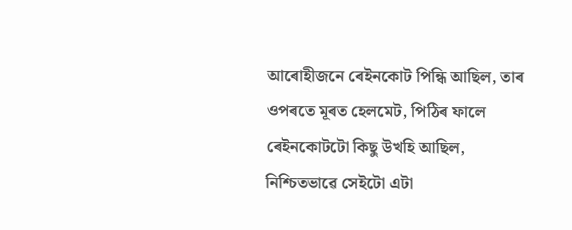আৰোহীজনে ৰেইনকোট পিন্ধি আছিল, তাৰ ওপৰতে মূৰত হেলমেট, পিঠিৰ ফালে ৰেইনকোটটো কিছু উখহি আছিল, নিশ্চিতভাৱে সেইটো এটা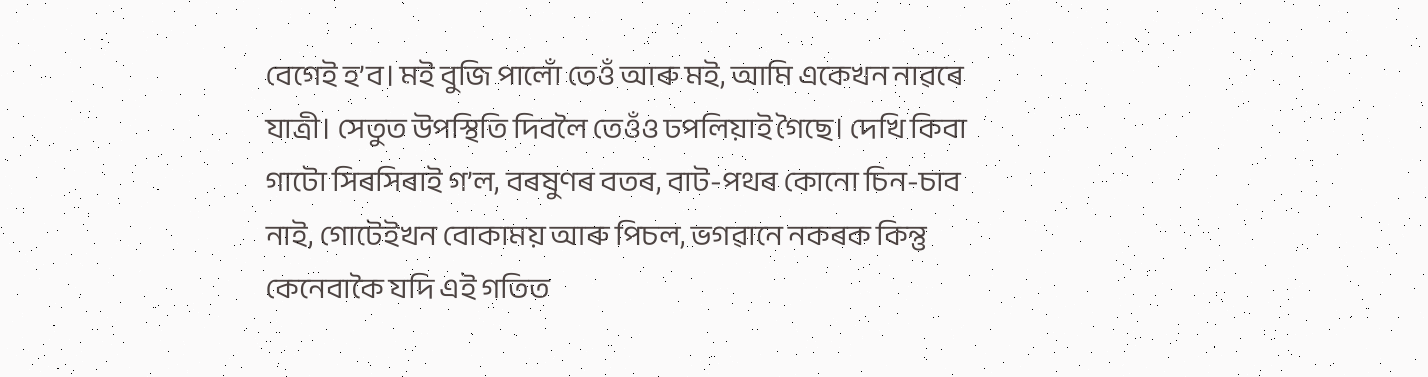বেগেই হ’ব। মই বুজি পালোঁ তেওঁ আৰু মই, আমি একেখন নাৱৰে যাত্ৰী। সেতুত উপস্থিতি দিবলৈ তেওঁও ঢপলিয়াই গৈছে। দেখি কিবা গাটো সিৰসিৰাই গ’ল, বৰষুণৰ বতৰ, বাট-পথৰ কোনো চিন-চাব নাই, গোটেইখন বোকাময় আৰু পিচল, ভগৱানে নকৰক কিন্তু কেনেবাকৈ যদি এই গতিত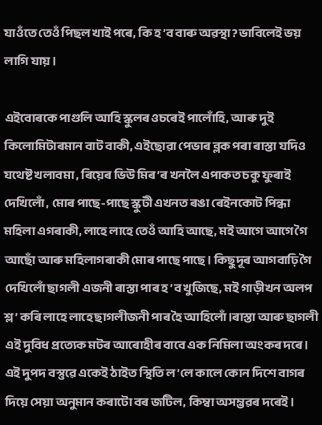যাওঁতে তেওঁ পিছল খাই পৰে, কি হ’ব বাৰু অৱস্থা? ভাবিলেই ভয় লাগি যায়।

এইবোৰকে পাগুলি আহি স্কুলৰ ওচৰেই পালোঁহি, আৰু দুই কিলোমিটাৰমান বাট বাকী, এইছোৱা পেভাৰ ব্লক পৰা ৰাস্তা যদিও যথেষ্ট খলাবমা , ৰিয়েৰ ভিউ মিৰ’ৰ খনলৈ এপাকত চকু ফুৰাই দেখিলোঁ , মোৰ পাছে-পাছে স্কুটী এখনত ৰঙা ৰেইনকোট পিন্ধা মহিলা এগৰাকী, লাহে লাহে তেওঁ আহি আছে, মই আগে আগে গৈ আছোঁ আৰু মহিলাগৰাকী মোৰ পাছে পাছে। কিছুদূৰ আগবাঢ়ি গৈ দেখিলোঁ ছাগলী এজনী ৰাস্তা পাৰ হ’ব খুজিছে, মই গাড়ীখন অলপ শ্ল’ কৰি লাহে লাহে ছাগলীজনী পাৰ হৈ আহিলোঁ।ৰাস্তা আৰু ছাগলী এই দুবিধ প্ৰত্যেক মটৰ আৰোহীৰ বাবে এক নিমিলা অংকৰ দৰে। এই দুপদ বস্তুৱে একেই ঠাইত স্থিতি ল’লে কালে কোন দিশে বাগৰ দিয়ে সেয়া অনুমান কৰাটো বৰ জটিল, কিম্বা অসম্ভৱৰ দৰেই।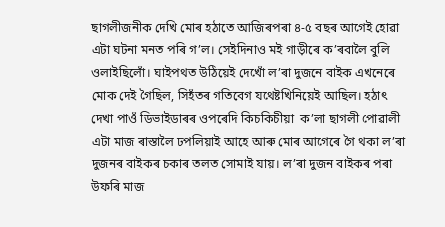ছাগলীজনীক দেখি মোৰ হঠাতে আজিৰপৰা ৪-৫ বছৰ আগেই হোৱা এটা ঘটনা মনত পৰি গ’ল। সেইদিনাও মই গাড়ীৰে ক’ৰবালৈ বুলি ওলাইছিলোঁ। ঘাইপথত উঠিয়েই দেখোঁ ল’ৰা দুজনে বাইক এখনেৰে মোক দেই গৈছিল, সিহঁতৰ গতিবেগ যথেষ্টখিনিয়েই আছিল। হঠাৎ দেখা পাওঁ ডিভাইডাৰৰ ওপৰেদি কিচকিচীয়া  ক’লা ছাগলী পোৱালী এটা মাজ ৰাস্তালৈ ঢপলিয়াই আহে আৰু মোৰ আগেৰে গৈ থকা ল’ৰা দুজনৰ বাইকৰ চকাৰ তলত সোমাই যায়। ল’ৰা দুজন বাইকৰ পৰা উফৰি মাজ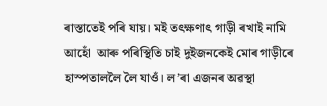ৰাস্তাতেই পৰি যায়। মই তৎক্ষণাৎ গাড়ী ৰখাই নামি আহোঁ  আৰু পৰিস্থিতি চাই দুইজনকেই মোৰ গাড়ীৰে হাস্পতাললৈ লৈ যাওঁ। ল’ৰা এজনৰ অৱস্থা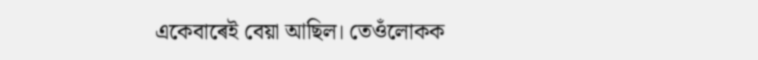একেবাৰেই বেয়া আছিল। তেওঁলোকক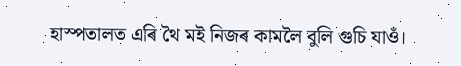হাস্পতালত এৰি থৈ মই নিজৰ কামলৈ বুলি গুচি যাওঁ।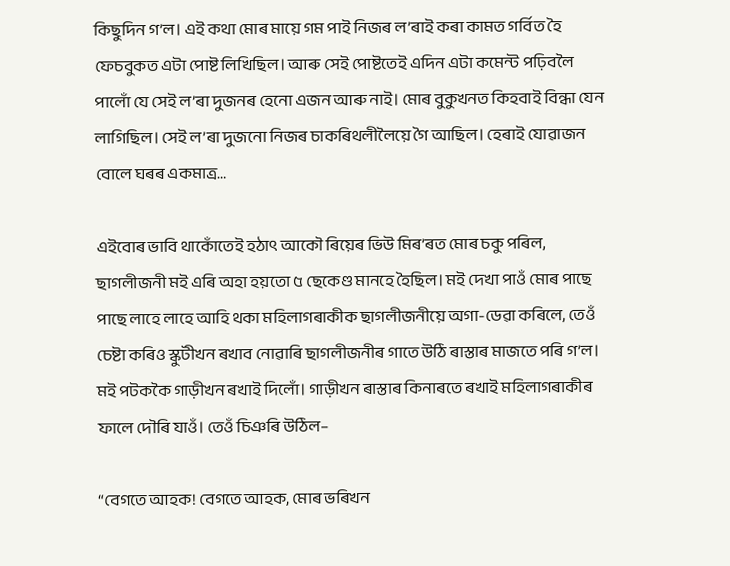কিছুদিন গ’ল। এই কথা মোৰ মায়ে গম পাই নিজৰ ল’ৰাই কৰা কামত গৰ্বিত হৈ ফেচবুকত এটা পোষ্ট লিখিছিল। আৰু সেই পোষ্টতেই এদিন এটা কমেন্ট পঢ়িবলৈ পালোঁ যে সেই ল’ৰা দুজনৰ হেনো এজন আৰু নাই। মোৰ বুকুখনত কিহবাই বিন্ধা যেন লাগিছিল। সেই ল’ৰা দুজনো নিজৰ চাকৰিথলীলৈয়ে গৈ আছিল। হেৰাই যোৱাজন বোলে ঘৰৰ একমাত্ৰ…

এইবোৰ ভাবি থাকোঁতেই হঠাৎ আকৌ ৰিয়েৰ ভিউ মিৰ’ৰত মোৰ চকু পৰিল, ছাগলীজনী মই এৰি অহা হয়তো ৫ ছেকেণ্ড মানহে হৈছিল। মই দেখা পাওঁ মোৰ পাছে পাছে লাহে লাহে আহি থকা মহিলাগৰাকীক ছাগলীজনীয়ে অগা-ডেৱা কৰিলে, তেওঁ চেষ্টা কৰিও স্কুটীখন ৰখাব নোৱাৰি ছাগলীজনীৰ গাতে উঠি ৰাস্তাৰ মাজতে পৰি গ’ল। মই পটককৈ গাড়ীখন ৰখাই দিলোঁ। গাড়ীখন ৰাস্তাৰ কিনাৰতে ৰখাই মহিলাগৰাকীৰ ফালে দৌৰি যাওঁ। তেওঁ চিঞৰি উঠিল–

“বেগতে আহক! বেগতে আহক, মোৰ ভৰিখন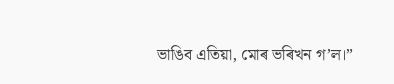ভাঙিব এতিয়া, মোৰ ভৰিখন গ’ল।”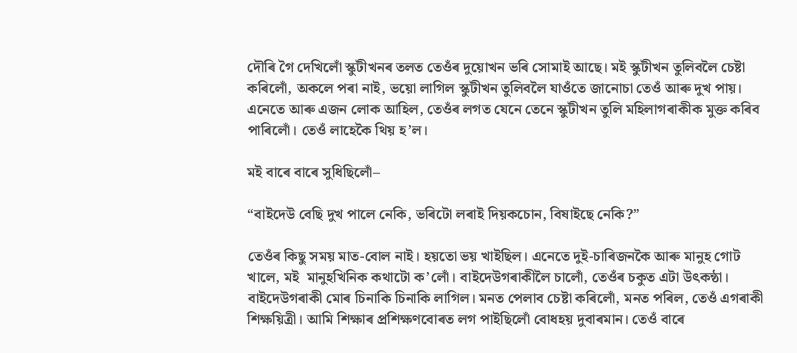দৌৰি গৈ দেখিলোঁ স্কুটীখনৰ তলত তেওঁৰ দুয়োখন ভৰি সোমাই আছে। মই স্কুটীখন তুলিবলৈ চেষ্টা কৰিলোঁ, অকলে পৰা নাই, ভয়ো লাগিল স্কুটীখন তুলিবলৈ যাওঁতে জানোচা তেওঁ আৰু দুখ পায়। এনেতে আৰু এজন লোক আহিল, তেওঁৰ লগত যেনে তেনে স্কুটীখন তুলি মহিলাগৰাকীক মুক্ত কৰিব পাৰিলোঁ। তেওঁ লাহেকৈ থিয় হ’ল।

মই বাৰে বাৰে সুধিছিলোঁ–

“বাইদেউ বেছি দুখ পালে নেকি, ভৰিটো লৰাই দিয়কচোন, বিষাইছে নেকি?”

তেওঁৰ কিছু সময় মাত-বোল নাই। হয়তো ভয় খাইছিল। এনেতে দুই-চাৰিজনকৈ আৰু মানুহ গোট খালে, মই  মানুহখিনিক কথাটো ক’লোঁ। বাইদেউগৰাকীলৈ চালোঁ, তেওঁৰ চকুত এটা উৎকন্ঠা। বাইদেউগৰাকী মোৰ চিনাকি চিনাকি লাগিল। মনত পেলাব চেষ্টা কৰিলোঁ, মনত পৰিল, তেওঁ এগৰাকী শিক্ষয়িত্ৰী। আমি শিক্ষাৰ প্ৰশিক্ষণবোৰত লগ পাইছিলোঁ বোধহয় দুবাৰমান। তেওঁ বাৰে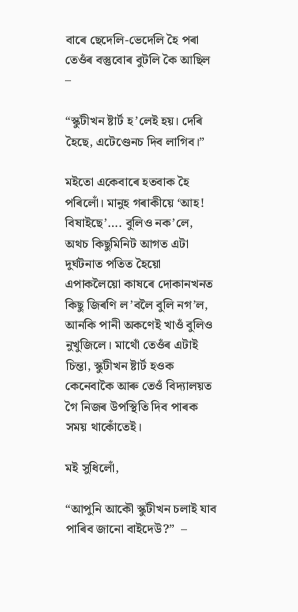বাৰে ছেদেলি-ভেদেলি হৈ পৰা তেওঁৰ বস্তুবোৰ বুটলি কৈ আছিল –

“স্কুটীখন ষ্টাৰ্ট হ’লেই হয়। দেৰি হৈছে, এটেণ্ডেনচ দিব লাগিব।”

মইতো একেবাৰে হতবাক হৈ পৰিলোঁ। মানুহ গৰাকীয়ে ‘আহ! বিষাইছে’…. বুলিও নক’লে, অথচ কিছুমিনিট আগত এটা দুৰ্ঘটনাত পতিত হৈয়ো এপাকলৈয়ো কাষৰে দোকানখনত কিছু জিৰণি ল’বলৈ বুলি নগ’ল, আনকি পানী অকণেই খাওঁ বুলিও নুখুজিলে। মাথোঁ তেওঁৰ এটাই চিন্তা, স্কুটীখন ষ্টাৰ্ট হওক কেনেবাকৈ আৰু তেওঁ বিদ্যালয়ত গৈ নিজৰ উপস্থিতি দিব পাৰক সময় থাকোঁতেই।

মই সুধিলোঁ,

“আপুনি আকৌ স্কুটীখন চলাই যাব পাৰিব জানো বাইদেউ?”  –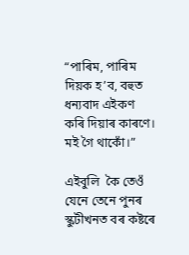“পাৰিম, পাৰিম দিয়ক হ’ব, বহুত ধন্যবাদ এইকণ কৰি দিয়াৰ কাৰণে। মই গৈ থাকোঁ।”

এইবুলি  কৈ তেওঁ যেনে তেনে পুনৰ স্কুটীখনত বৰ কষ্টৰে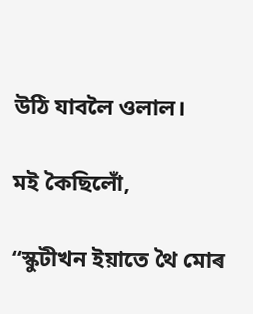উঠি যাবলৈ ওলাল।

মই কৈছিলোঁ,

“স্কুটীখন ইয়াতে থৈ মোৰ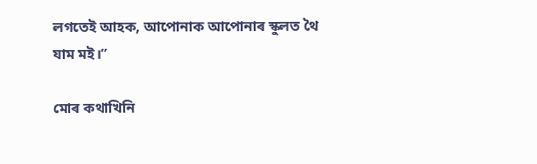লগতেই আহক, আপোনাক আপোনাৰ স্কুলত থৈ যাম মই।”

মোৰ কথাখিনি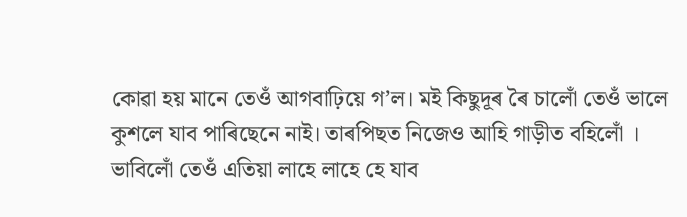কোৱা হয় মানে তেওঁ আগবাঢ়িয়ে গ’ল। মই কিছুদূৰ ৰৈ চালোঁ তেওঁ ভালে কুশলে যাব পাৰিছেনে নাই। তাৰপিছত নিজেও আহি গাড়ীত বহিলোঁ । ভাবিলোঁ তেওঁ এতিয়া লাহে লাহে হে যাব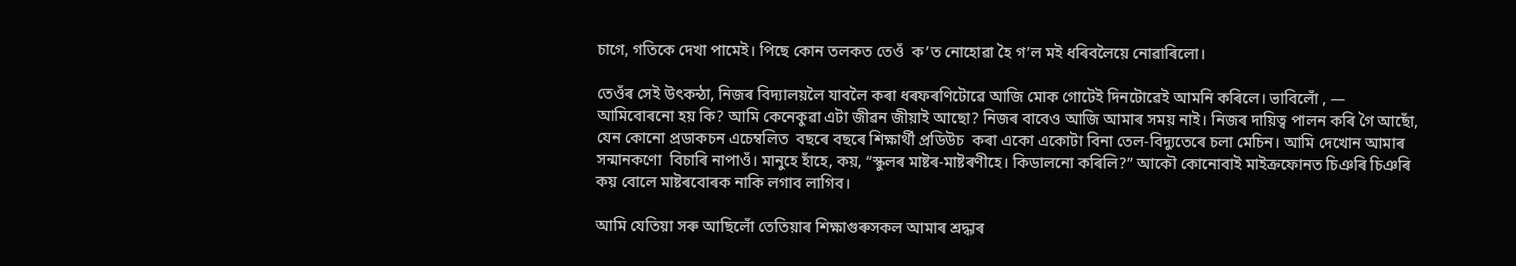চাগে, গতিকে দেখা পামেই। পিছে কোন তলকত তেওঁ  ক’ত নোহোৱা হৈ গ’ল মই ধৰিবলৈয়ে নোৱাৰিলো।

তেওঁৰ সেই উৎকন্ঠা, নিজৰ বিদ্যালয়লৈ যাবলৈ কৰা ধৰফৰণিটোৱে আজি মোক গোটেই দিনটোৱেই আমনি কৰিলে। ভাবিলোঁ , — আমিবোৰনো হয় কি? আমি কেনেকুৱা এটা জীৱন জীয়াই আছো? নিজৰ বাবেও আজি আমাৰ সময় নাই। নিজৰ দায়িত্ব পালন কৰি গৈ আছোঁ, যেন কোনো প্ৰডাকচন এচেম্বলিত  বছৰে বছৰে শিক্ষাৰ্থী প্ৰডিউচ  কৰা একো একোটা বিনা তেল-বিদ্যুতেৰে চলা মেচিন। আমি দেখোন আমাৰ সন্মানকণো  বিচাৰি নাপাওঁ। মানুহে হাঁহে, কয়, “স্কুলৰ মাষ্টৰ-মাষ্টৰণীহে। কিডালনো কৰিলি?” আকৌ কোনোবাই মাইক্ৰফোনত চিঞৰি চিঞৰি কয় বোলে মাষ্টৰবোৰক নাকি লগাব লাগিব।

আমি যেতিয়া সৰু আছিলোঁ তেতিয়াৰ শিক্ষাগুৰুসকল আমাৰ শ্ৰদ্ধাৰ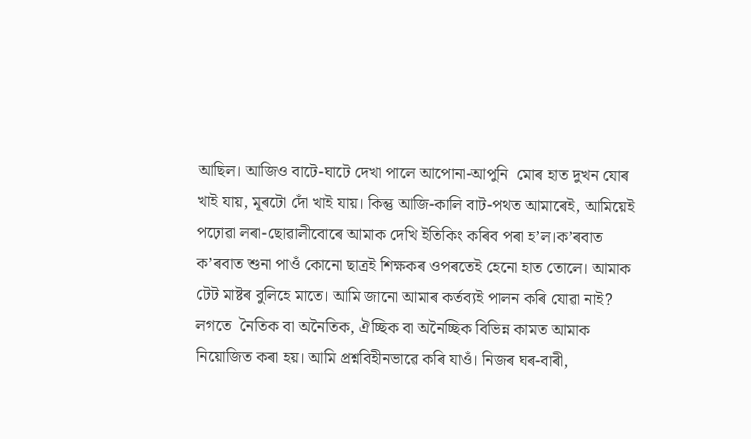আছিল। আজিও বাটে-ঘাটে দেখা পালে আপোনা-আপুনি  মোৰ হাত দুখন যোৰ খাই যায়, মূৰটো দোঁ খাই যায়। কিন্তু আজি-কালি বাট-পথত আমাৰেই, আমিয়েই পঢ়োৱা লৰা-ছোৱালীবোৰে আমাক দেখি ইতিকিং কৰিব পৰা হ’ল।ক’ৰবাত ক’ৰবাত শুনা পাওঁ কোনো ছাত্ৰই শিক্ষকৰ ওপৰতেই হেনো হাত তোলে। আমাক টেট মাষ্টৰ বুলিহে মাতে। আমি জানো আমাৰ কৰ্তব্যই পালন কৰি যোৱা নাই? লগতে  নৈতিক বা অনৈতিক, ঐচ্ছিক বা অনৈচ্ছিক বিভিন্ন কামত আমাক নিয়োজিত কৰা হয়। আমি প্ৰশ্নবিহীনভাৱে কৰি যাওঁ। নিজৰ ঘৰ-বাৰী,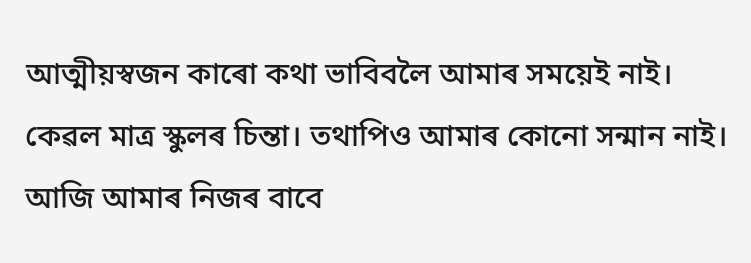আত্মীয়স্বজন কাৰো কথা ভাবিবলৈ আমাৰ সময়েই নাই। কেৱল মাত্ৰ স্কুলৰ চিন্তা। তথাপিও আমাৰ কোনো সন্মান নাই। আজি আমাৰ নিজৰ বাবে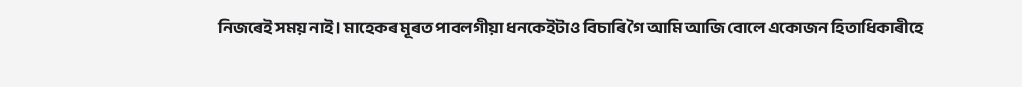নিজৰেই সময় নাই। মাহেকৰ মূৰত পাবলগীয়া ধনকেইটাও বিচাৰি গৈ আমি আজি বোলে একোজন হিতাধিকাৰীহে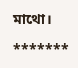মাথো।

*******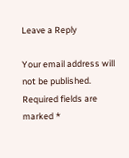Leave a Reply

Your email address will not be published. Required fields are marked *